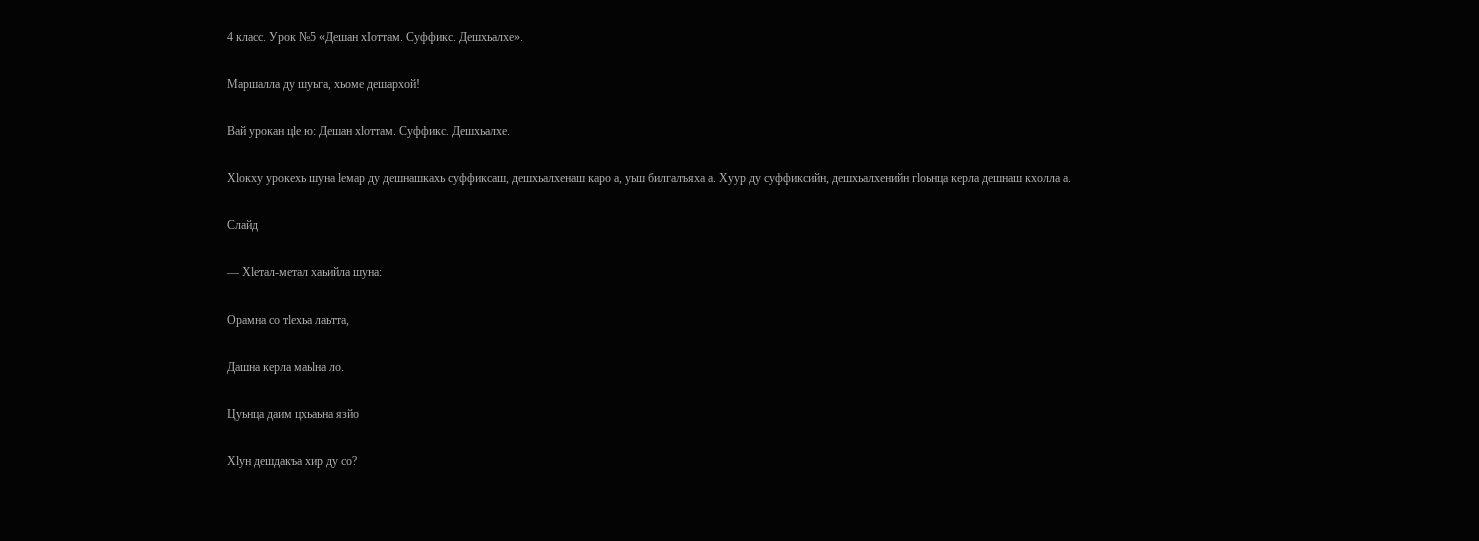4 класс. Урок №5 «Дешан хIоттам. Суффикс. Дешхьалхе».

Маршалла ду шуьга, хьоме дешархой!

Вай урокан цlе ю: Дешан хlоттам. Суффикс. Дешхьалхе.

Хlокху урокехь шуна lемар ду дешнашкахь суффиксаш, дешхьалхенаш каро а, уьш билгалъяха а. Хуур ду суффиксийн, дешхьалхенийн гlоьнца керла дешнаш кхолла а.

Слайд

— Хlетал-метал хаьийла шуна:

Орамна со тlехьа лаьтта,

Дашна керла маьlна ло.

Цуьнца даим цхьаьна язйо

Хlун дешдакъа хир ду со?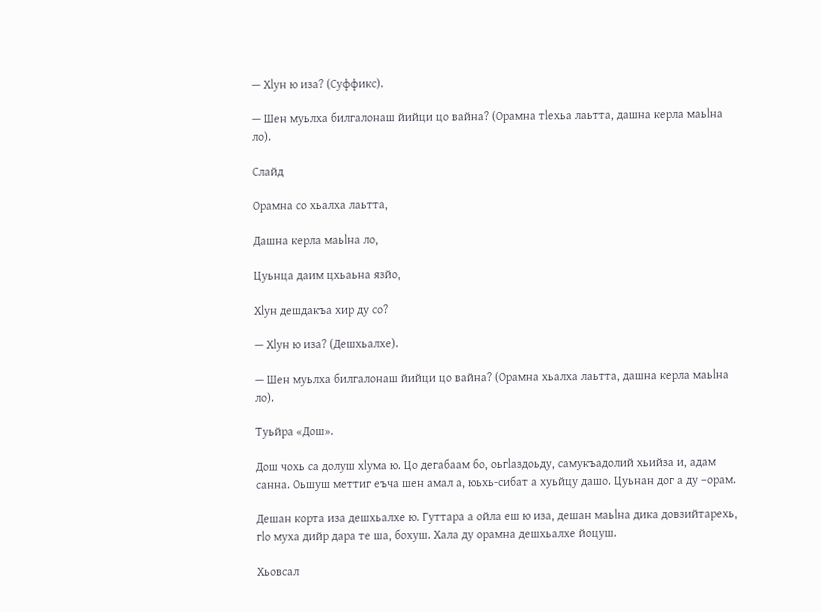— Хlун ю иза? (Суффикс).

— Шен муьлха билгалонаш йийци цо вайна? (Орамна тlехьа лаьтта, дашна керла маьlна ло).

Слайд

Орамна со хьалха лаьтта,

Дашна керла маьlна ло,

Цуьнца даим цхьаьна язйо,

Хlун дешдакъа хир ду со?

— Хlун ю иза? (Дешхьалхе).

— Шен муьлха билгалонаш йийци цо вайна? (Орамна хьалха лаьтта, дашна керла маьlна ло).

Туьйра «Дош».

Дош чохь са долуш хlума ю. Цо дегабаам бо, оьгlаздоьду, самукъадолий хьийза и, адам санна. Оьшуш меттиг еъча шен амал а, юьхь-сибат а хуьйцу дашо. Цуьнан дог а ду –орам.

Дешан корта иза дешхьалхе ю. Гуттара а ойла еш ю иза, дешан маьlна дика довзийтарехь, гlо муха дийр дара те ша, бохуш. Хала ду орамна дешхьалхе йоцуш.

Хьовсал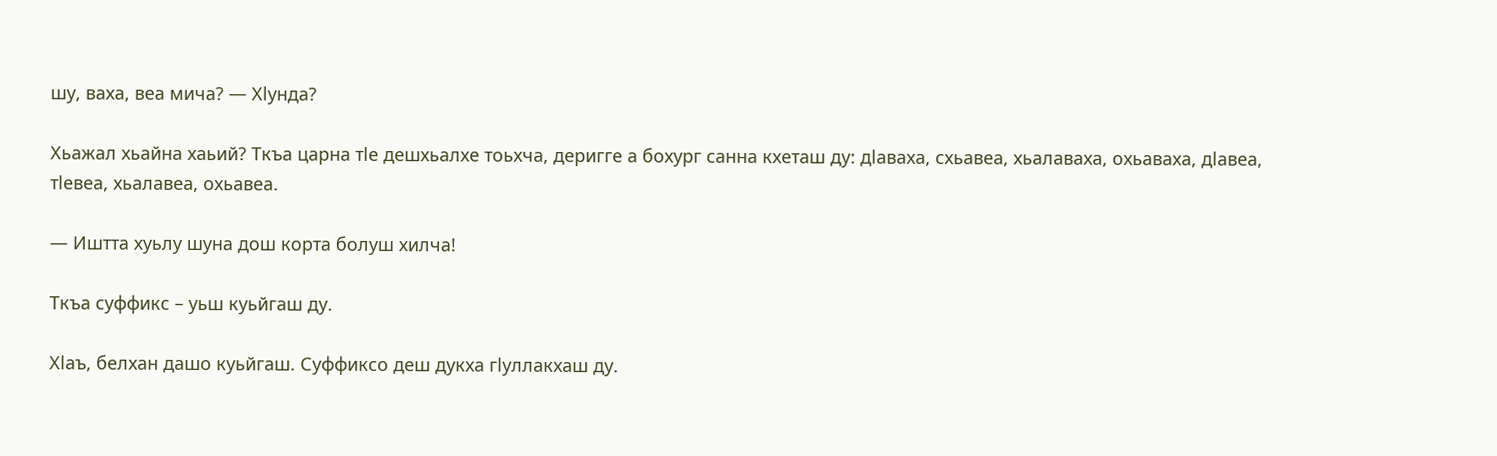шу, ваха, веа мича? — Хlунда?

Хьажал хьайна хаьий? Ткъа царна тlе дешхьалхе тоьхча, деригге а бохург санна кхеташ ду: дlаваха, схьавеа, хьалаваха, охьаваха, дlавеа, тlевеа, хьалавеа, охьавеа.

— Иштта хуьлу шуна дош корта болуш хилча!

Ткъа суффикс – уьш куьйгаш ду.

Хlаъ, белхан дашо куьйгаш. Суффиксо деш дукха гlуллакхаш ду.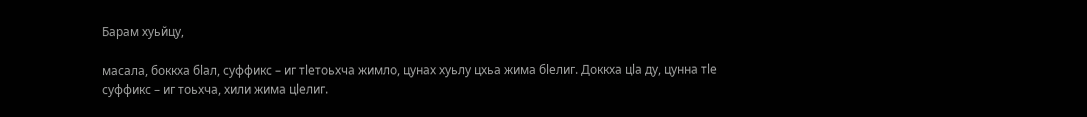Барам хуьйцу,

масала, боккха бlал, суффикс – иг тlетоьхча жимло, цунах хуьлу цхьа жима бlелиг. Доккха цlа ду, цунна тlе суффикс – иг тоьхча, хили жима цlелиг.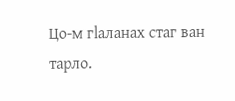Цо-м гlаланах стаг ван тарло.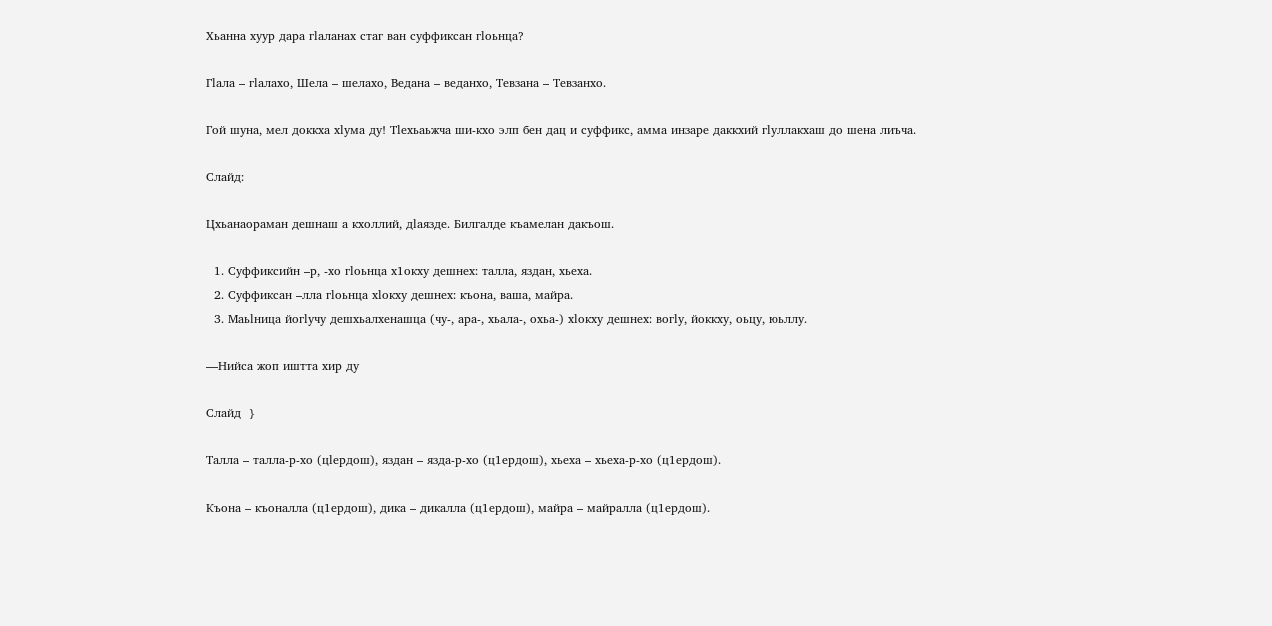Хьанна хуур дара гlаланах стаг ван суффиксан гlоьнца?

Гlала – гlалахо, Шела – шелахо, Ведана – веданхо, Тевзана – Тевзанхо.

Гой шуна, мел доккха хlума ду! Тlехьаьжча ши-кхо элп бен дац и суффикс, амма инзаре даккхий гlуллакхаш до шена лиъча.

Слайд:

Цхьанаораман дешнаш а кхоллий, дlаязде. Билгалде къамелан дакъош.

  1. Суффиксийн –р, -хо гlоьнца х1окху дешнех: талла, яздан, хьеха.
  2. Суффиксан –лла гlоьнца хlокху дешнех: къона, ваша, майра.
  3. Маьlница йогlучу дешхьалхенашца (чу-, ара-, хьала-, охьа-) хlокху дешнех: вогlу, йоккху, оьцу, юьллу.

—Нийса жоп иштта хир ду

Слайд  }

Талла – талла-р-хо (цlердош), яздан – язда-р-хо (ц1ердош), хьеха – хьеха-р-хо (ц1ердош).

Къона – къоналла (ц1ердош), дика – дикалла (ц1ердош), майра – майралла (ц1ердош).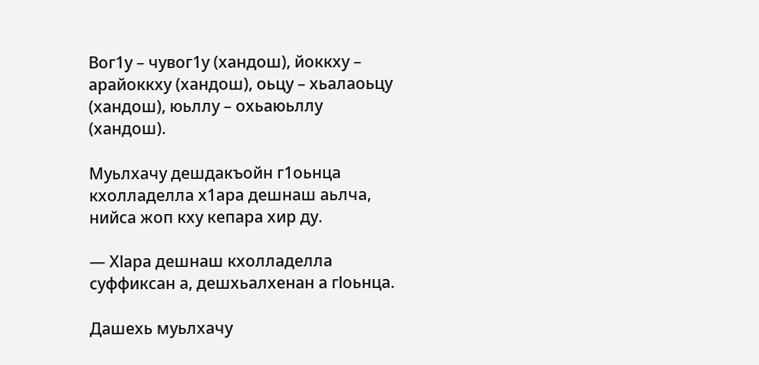Вог1у – чувог1у (хандош), йоккху – арайоккху (хандош), оьцу – хьалаоьцу (хандош), юьллу – охьаюьллу (хандош).

Муьлхачу дешдакъойн г1оьнца кхолладелла х1ара дешнаш аьлча, нийса жоп кху кепара хир ду.

— Хlара дешнаш кхолладелла суффиксан а, дешхьалхенан а гlоьнца.

Дашехь муьлхачу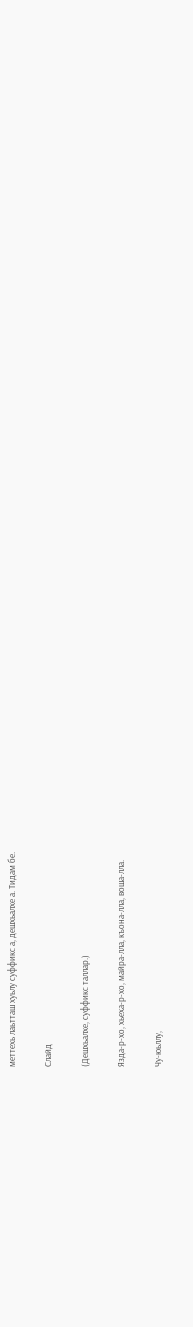меттехь лаьтташ хуьлу суффикс а, дешхьалхе а. Тидам бе.

Слайд

(Дешхьалхе, суффикс таллар.)

Язда-р-хо, хьеха-р-хо, майра-лла, къона-лла, воша-лла.

Чу-юьллу,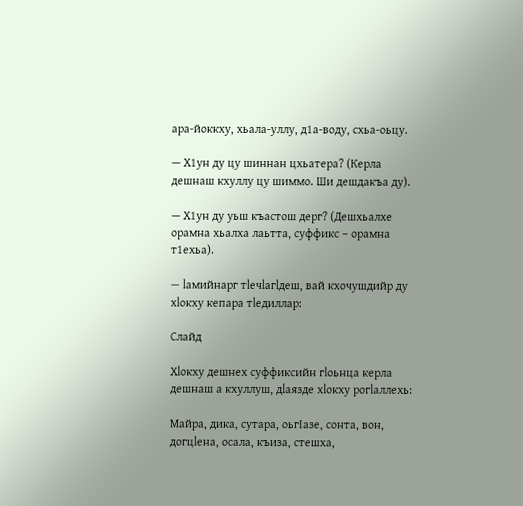ара-йоккху, хьала-уллу, д1а-воду, схьа-оьцу.

— Х1ун ду цу шиннан цхьатера? (Керла дешнаш кхуллу цу шиммо. Ши дешдакъа ду).

— Х1ун ду уьш къастош дерг? (Дешхьалхе орамна хьалха лаьтта, суффикс – орамна т1ехьа).

— lамийнарг тlечlагlдеш, вай кхочушдийр ду хlокху кепара тlедиллар:

Слайд

Хlокху дешнех суффиксийн гlоьнца керла дешнаш а кхуллуш, дlаязде хlокху рогlаллехь:

Майра, дика, сутара, оьгIазе, сонта, вон, догцlена, осала, къиза, стешха,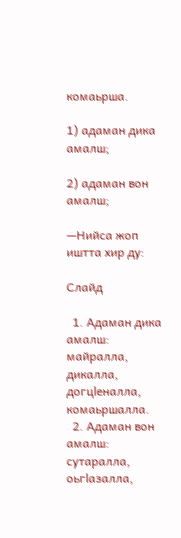комаьрша.

1) адаман дика амалш;

2) адаман вон амалш;

—Нийса жоп иштта хир ду:

Слайд

  1. Адаман дика амалш: майралла, дикалла, догцlеналла, комаьршалла.
  2. Адаман вон амалш: сутаралла, оьгlазалла,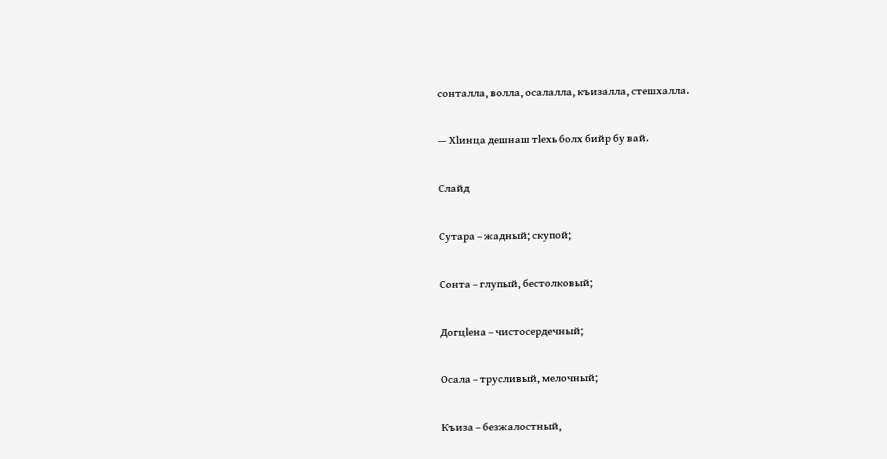сонталла, волла, осалалла, къизалла, стешхалла.

— Хlинца дешнаш тlехь болх бийр бу вай.

Слайд

Сутара – жадный; скупой;

Сонта – глупый, бестолковый;

Догцlена – чистосердечный;

Осала – трусливый, мелочный;

Къиза – безжалостный,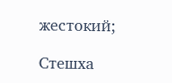жестокий;

Стешха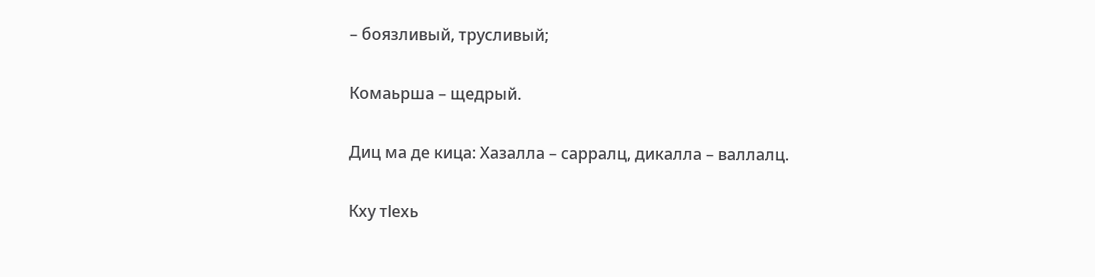– боязливый, трусливый;

Комаьрша – щедрый.

Диц ма де кица: Хазалла – сарралц, дикалла – валлалц.

Кху тlехь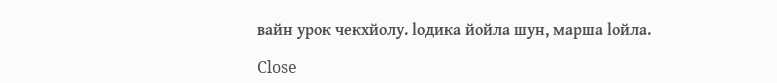вайн урок чекхйолу. lодика йойла шун, марша lойла.

Close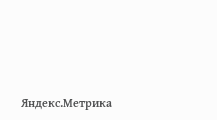Яндекс.Метрика